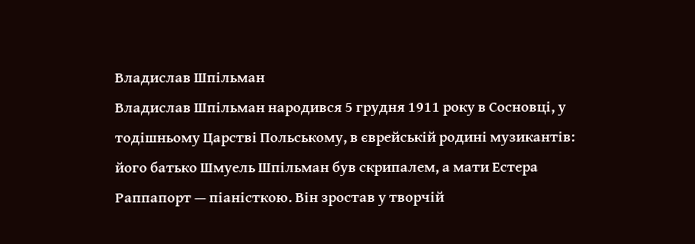Владислав Шпільман
Владислав Шпільман народився 5 грудня 1911 року в Сосновці, у тодішньому Царстві Польському, в єврейській родині музикантів: його батько Шмуель Шпільман був скрипалем, а мати Естера Раппапорт — піаністкою. Він зростав у творчій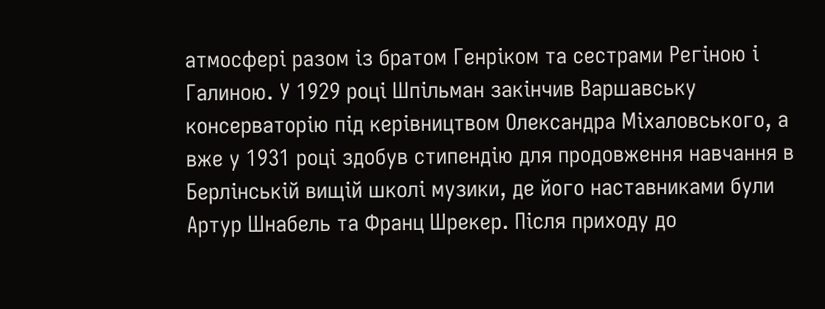атмосфері разом із братом Генріком та сестрами Регіною і Галиною. У 1929 році Шпільман закінчив Варшавську консерваторію під керівництвом Олександра Міхаловського, а вже у 1931 році здобув стипендію для продовження навчання в Берлінській вищій школі музики, де його наставниками були Артур Шнабель та Франц Шрекер. Після приходу до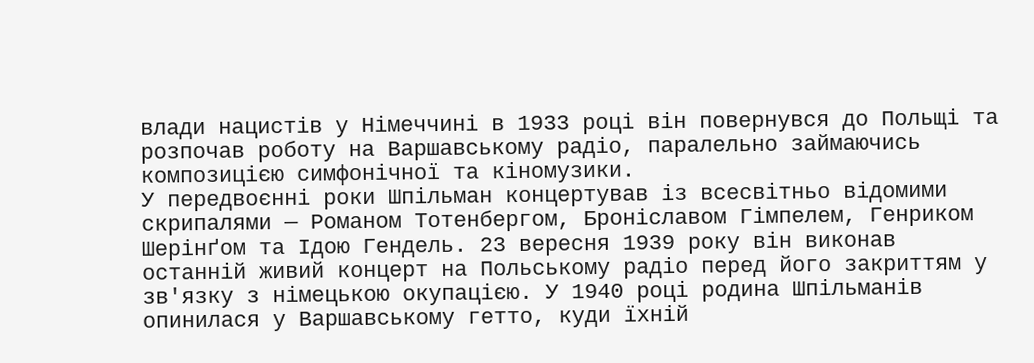влади нацистів у Німеччині в 1933 році він повернувся до Польщі та розпочав роботу на Варшавському радіо, паралельно займаючись композицією симфонічної та кіномузики.
У передвоєнні роки Шпільман концертував із всесвітньо відомими скрипалями — Романом Тотенбергом, Броніславом Гімпелем, Генриком Шерінґом та Ідою Гендель. 23 вересня 1939 року він виконав останній живий концерт на Польському радіо перед його закриттям у зв'язку з німецькою окупацією. У 1940 році родина Шпільманів опинилася у Варшавському гетто, куди їхній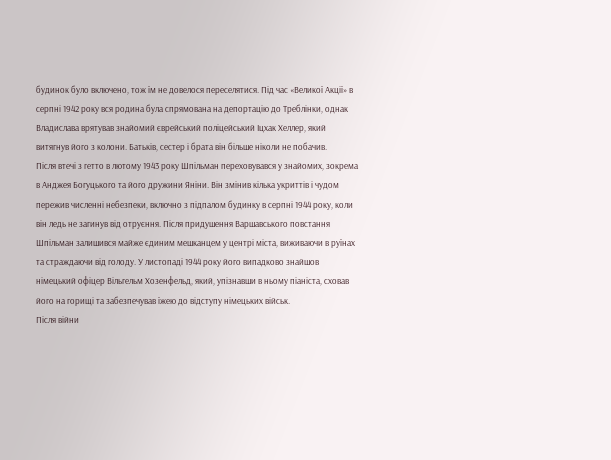будинок було включено, тож їм не довелося переселятися. Під час «Великої Акції» в серпні 1942 року вся родина була спрямована на депортацію до Треблінки, однак Владислава врятував знайомий єврейський поліцейський Іцхак Хеллер, який витягнув його з колони. Батьків, сестер і брата він більше ніколи не побачив.
Після втечі з гетто в лютому 1943 року Шпільман переховувався у знайомих, зокрема в Анджея Богуцького та його дружини Яніни. Він змінив кілька укриттів і чудом пережив численні небезпеки, включно з підпалом будинку в серпні 1944 року, коли він ледь не загинув від отруєння. Після придушення Варшавського повстання Шпільман залишився майже єдиним мешканцем у центрі міста, виживаючи в руїнах та страждаючи від голоду. У листопаді 1944 року його випадково знайшов німецький офіцер Вільгельм Хозенфельд, який, упізнавши в ньому піаніста, сховав його на горищі та забезпечував їжею до відступу німецьких військ.
Після війни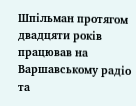Шпільман протягом двадцяти років працював на Варшавському радіо та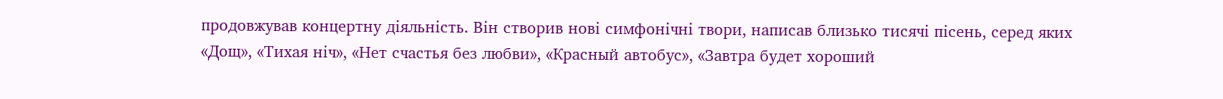продовжував концертну діяльність. Він створив нові симфонічні твори, написав близько тисячі пісень, серед яких «Дощ», «Тихая ніч», «Нет счастья без любви», «Красный автобус», «Завтра будет хороший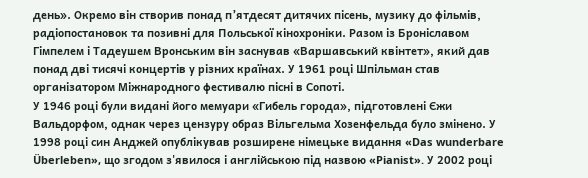день». Окремо він створив понад п’ятдесят дитячих пісень, музику до фільмів, радіопостановок та позивні для Польської кінохроніки. Разом із Броніславом Гімпелем і Тадеушем Вронським він заснував «Варшавський квінтет», який дав понад дві тисячі концертів у різних країнах. У 1961 році Шпільман став організатором Міжнародного фестивалю пісні в Сопоті.
У 1946 році були видані його мемуари «Гибель города», підготовлені Єжи Вальдорфом, однак через цензуру образ Вільгельма Хозенфельда було змінено. У 1998 році син Анджей опублікував розширене німецьке видання «Das wunderbare Überleben», що згодом з'явилося і англійською під назвою «Pianist». У 2002 році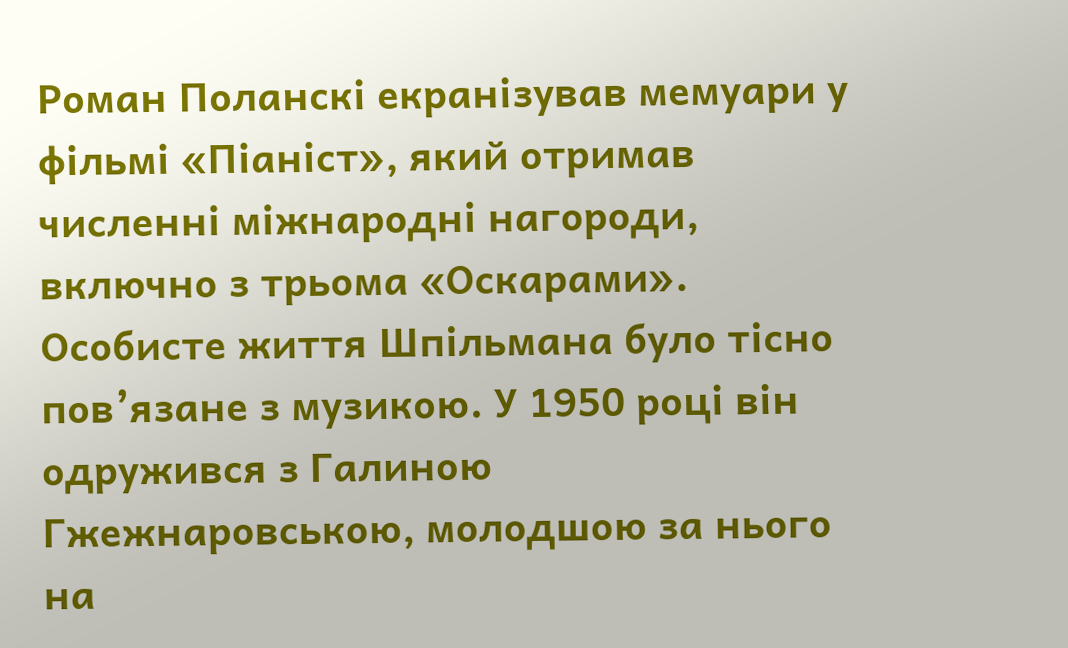Роман Поланскі екранізував мемуари у фільмі «Піаніст», який отримав численні міжнародні нагороди, включно з трьома «Оскарами».
Особисте життя Шпільмана було тісно пов’язане з музикою. У 1950 році він одружився з Галиною Гжежнаровською, молодшою за нього на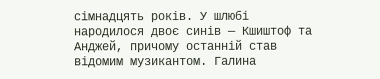сімнадцять років. У шлюбі народилося двоє синів — Кшиштоф та Анджей, причому останній став відомим музикантом. Галина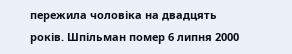пережила чоловіка на двадцять років. Шпільман помер 6 липня 2000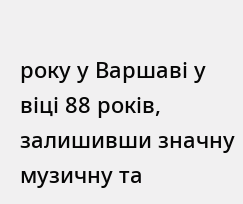року у Варшаві у віці 88 років, залишивши значну музичну та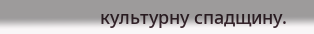культурну спадщину.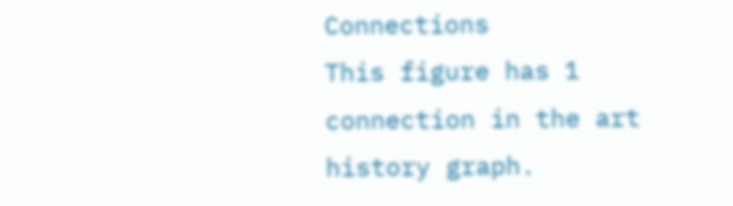Connections
This figure has 1 connection in the art history graph.